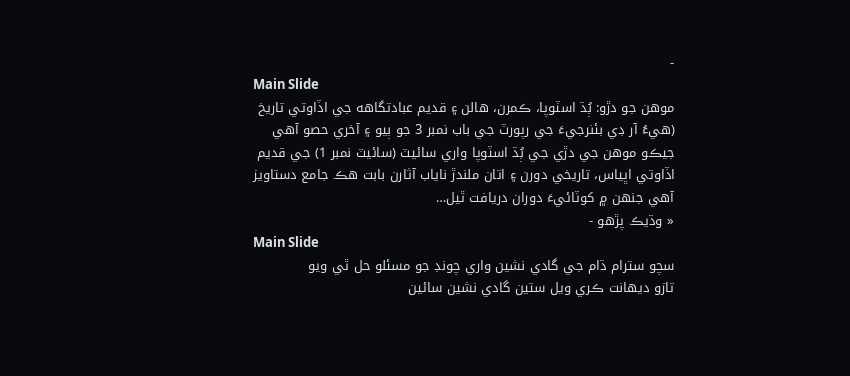-
Main Slide
موهن جو دڙو: ٻُڌ اسٽوپا، ڪمرن، هالن ۽ قديم عبادتگاهه جي اڏاوتي تاريخ
(هيءُ آر ڊي بئنرجيءَ جي رپورٽ جي باب نمبر 3 جو ٻيو ۽ آخري حصو آھي جيڪو موهن جي دڙي جي ٻُڌ اسٽوپا واري سائيٽ (سائيٽ نمبر 1) جي قديم اڏاوتي اڀياس، تاريخي دورن ۽ اتان ملندڙ ناياب آثارن بابت هڪ جامع دستاويز آهي جنهن ۾ کوٽائيءَ دوران دريافت ٿيل…
« وڌيڪ پڙھو -
Main Slide
سچو سترام ڌام جي گادي نشين واري چونڊ جو مسئلو حل ٿي ويو
تازو ديھانت ڪري ويل ستين گادي نشين سائين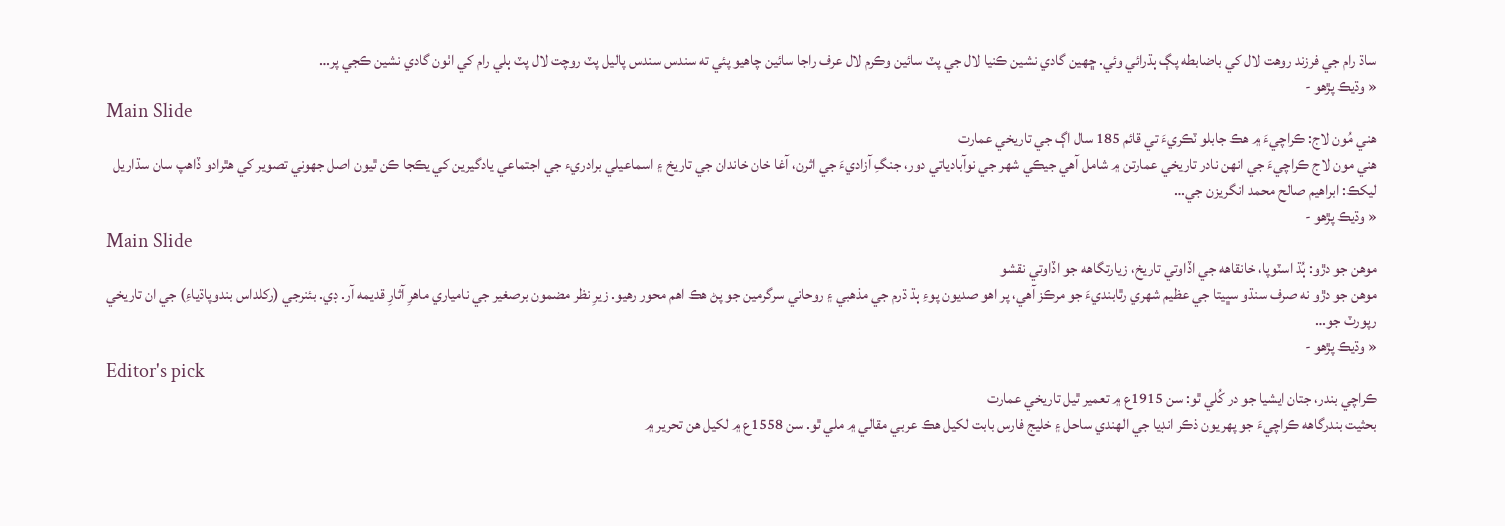ساڌ رام جي فرزند روھت لال کي باضابطه پڳ ٻڌرائي وئي. ڇھين گادي نشين ڪنيا لال جي پٽ سائين وڪرم لال عرف راجا سائين چاھيو پئي ته سندس سندس پاليل پٽ روچت لال پٽ ٻلي رام کي اٺون گادي نشين ڪجي پر…
« وڌيڪ پڙھو -
Main Slide
ھني مُون لاج: ڪراچيءَ ۾ ھڪ جابلو ٽڪريءَ تي قائم 185 سال اڳ جي تاريخي عمارت
هني مون لاج ڪراچيءَ جي انهن نادر تاريخي عمارتن ۾ شامل آهي جيڪي شهر جي نوآبادياتي دور، جنگِ آزاديءَ جي اثرن، آغا خان خاندان جي تاريخ ۽ اسماعيلي برادريء جي اجتماعي يادگيرين کي يڪجا ڪن ٿيون اصل جھوني تصوير کي ھٿرادو ڏاھپ سان سڌاريل ليکڪ: ابراهيم صالح محمد انگريزن جي…
« وڌيڪ پڙھو -
Main Slide
موهن جو دڙو: ٻُڌ اسٽوپا، خانقاهه جي اڏاوتي تاريخ، زيارتگاهه جو اڏاوتي نقشو
موهن جو دڙو نه صرف سنڌو سڀيتا جي عظيم شهري رٿابنديءَ جو مرڪز آهي، پر اهو صديون پوءِ ٻڌ ڌرم جي مذهبي ۽ روحاني سرگرمين جو پڻ هڪ اهم محور رهيو. زيرِ نظر مضمون برصغير جي نامياري ماهرِ آثارِ قديمه آر. ڊي. بئنرجي (رکلداس بندوپاڌياءِ) جي ان تاريخي رپورٽ جو…
« وڌيڪ پڙھو -
Editor's pick
ڪراچي بندر، جتان ايشيا جو در کُلي ٿو: سن 1915ع ۾ تعمير ٿيل تاريخي عمارت
بحثيت بندرگاهه ڪراچيءَ جو پهريون ذڪر انڊيا جي الهندي ساحل ۽ خليج فارس بابت لکيل هڪ عربي مقالي ۾ ملي ٿو. سن 1558ع ۾ لکيل هن تحرير ۾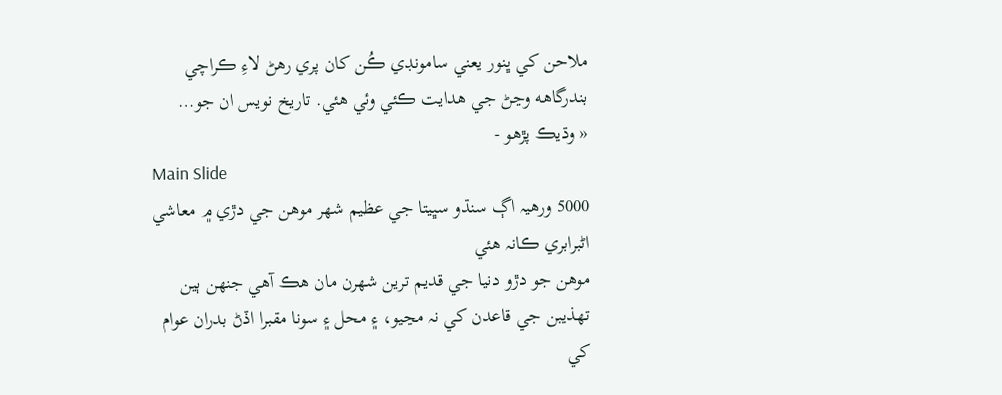ملاحن کي ڀنور يعني سامونڊي ڪُن کان پري رهڻ لاءِ ڪراچي بندرگاهه وڃڻ جي هدايت ڪئي وئي هئي. تاريخ نويس ان جو…
« وڌيڪ پڙھو -
Main Slide
5000 ورھيہ اڳ سنڌو سڀيتا جي عظيم شھر موھن جي دڙي ۾ معاشي اڻبرابري ڪانہ ھئي
موهن جو دڙو دنيا جي قديم ترين شهرن مان هڪ آھي جنھن ٻين تھذيبن جي قاعدن کي نہ مڃيو، ۽ محل ۽ سونا مقبرا اڏڻ بدران عوام کي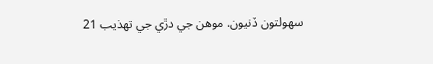سھولتون ڏنيون. موھن جي دڙي جي تھذيب 21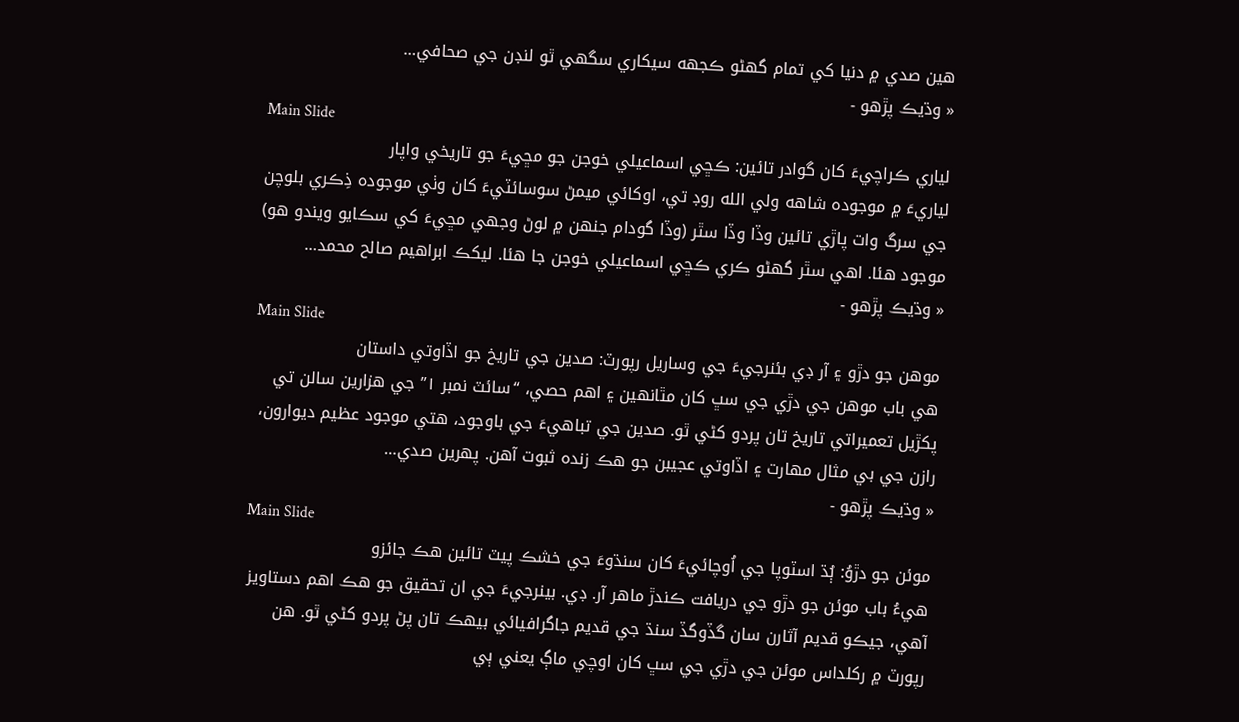هين صدي ۾ دنيا کي تمام گهڻو ڪجهه سيکاري سگهي ٿو لنڊن جي صحافي…
« وڌيڪ پڙھو -
Main Slide
لياري ڪراچيءَ کان گوادر تائين: ڪڇي اسماعيلي خوجن جو مڇيءَ جو تاريخي واپار
لياريءَ ۾ موجوده شاهه ولي الله روڊ تي، اوکائي ميمڻ سوسائٽيءَ کان وٺي موجوده ذِڪري بلوچن جي سرگ وات پاڙي تائين وڏا وڏا سٿر (وڏا گودام جنهن ۾ لوڻ وجهي مڇيءَ کي سڪايو ويندو هو) موجود هئا. اهي سٿر گهڻو ڪري ڪڇي اسماعيلي خوجن جا هئا. ليکڪ ابراھيم صالح محمد…
« وڌيڪ پڙھو -
Main Slide
موهن جو دڙو ۽ آر ڊي بئنرجيءَ جي وساريل رپورٽ: صدين جي تاريخ جو اڏاوتي داستان
هي باب موهن جي دڙي جي سڀ کان مٿانهين ۽ اهم حصي، “سائٽ نمبر ١” جي هزارين سالن تي پکڙيل تعميراتي تاريخ تان پردو کڻي ٿو. صدين جي تباهيءَ جي باوجود، هتي موجود عظيم ديوارون، رازن جي بي مثال مھارت ۽ اڏاوتي عجيبن جو هڪ زنده ثبوت آهن. پهرين صدي…
« وڌيڪ پڙھو -
Main Slide
موئن جو دڙوُ: ٻُڌ اسٽوپا جي اُوچائيءَ کان سنڌوءَ جي خشڪ پيٽ تائين هڪ جائزو
هيءُ باب موئن جو دڙو جي دريافت ڪندڙ ماهر آر. ڊي. بينرجيءَ جي ان تحقيق جو هڪ اهم دستاويز آهي، جيڪو قديم آثارن سان گڏوگڏ سنڌ جي قديم جاگرافيائي بيهڪ تان پڻ پردو کڻي ٿو. هن رپورٽ ۾ رکلداس موئن جي دڙي جي سڀ کان اوچي ماڳ يعني ٻي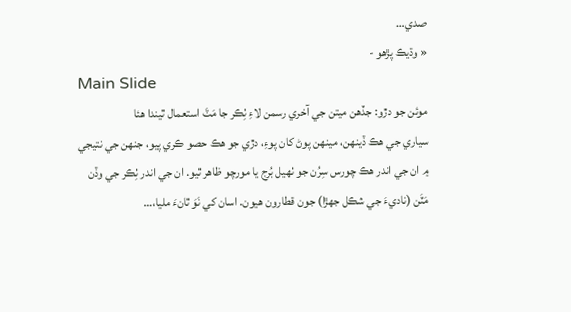صدي…
« وڌيڪ پڙھو -
Main Slide
موئن جو دڙو: جڏھن ميتن جي آخري رسمن لاءِ ٺِڪر جا مَٽَ استعمال ٿيندا ھئا
سياري جي هڪ ڏينهن، مينهن پوڻ کان پوءِ، دڙي جو هڪ حصو ڪري پيو، جنهن جي نتيجي ۾ ان جي اندر هڪ چورس سِرُن جو ٺهيل بُرج يا مورچو ظاهر ٿيو. ان جي اندر ٺِڪر جي وڏن مَٽَن (ناديءَ جي شڪل جھڙا) جون قطارون هيون. اسان کي نَوَ ٿانءَ مليا،…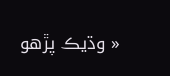« وڌيڪ پڙھو